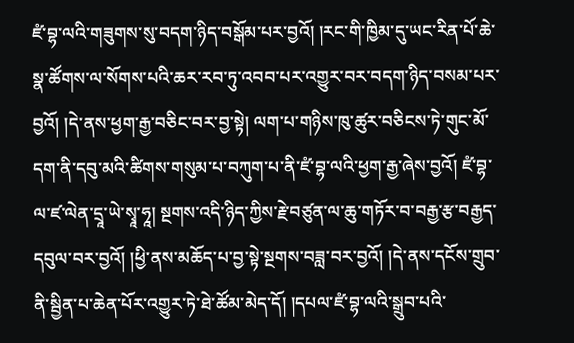ཛཾ་བྷ་ལའི་གཟུགས་སུ་བདག་ཉིད་བསྒོམ་པར་བྱའོ། །རང་གི་ཁྱིམ་དུ་ཡང་རིན་པོ་ཆེ་སྣ་ཚོགས་ལ་སོགས་པའི་ཆར་རབ་ཏུ་འབབ་པར་འགྱུར་བར་བདག་ཉིད་བསམ་པར་བྱའོ། །དེ་ནས་ཕྱག་རྒྱ་བཅིང་བར་བྱ་སྟེ། ལག་པ་གཉིས་ཁུ་ཚུར་བཅིངས་ཏེ་གུང་མོ་དག་ནི་དབུ་མའི་ཚིགས་གསུམ་པ་བཀུག་པ་ནི་ཛཾ་བྷ་ལའི་ཕྱག་རྒྱ་ཞེས་བྱའོ། ཛཾ་བྷ་ལ་ཛ་ལེན་དྲཱ་ཡེ་སྭཱ་ཧཱ། སྔགས་འདི་ཉིད་ཀྱིས་རྗེ་བཙུན་ལ་ཆུ་གཏོར་བ་བརྒྱ་རྩ་བརྒྱད་དབུལ་བར་བྱའོ། །ཕྱི་ནས་མཆོད་པ་བྱ་སྟེ་སྔགས་བཟླ་བར་བྱའོ། །དེ་ནས་དངོས་གྲུབ་ནི་སྦྱིན་པ་ཆེན་པོར་འགྱུར་ཏེ་ཐེ་ཚོམ་མེད་དོ། །དཔལ་ཛཾ་བྷ་ལའི་སྒྲུབ་པའི་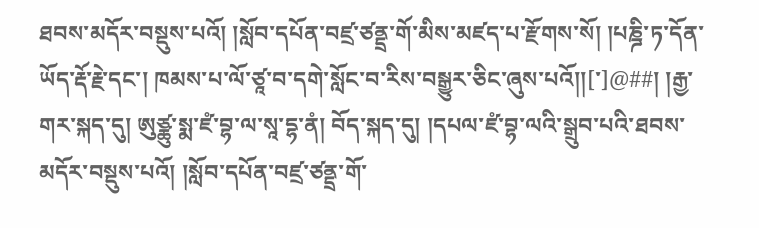ཐབས་མདོར་བསྡུས་པའོ། །སློབ་དཔོན་བཛྲ་ཙནྡྲ་གོ་མིས་མཛད་པ་རྫོགས་སོ། །པཎྜི་ཏ་དོན་ཡོད་རྡོ་རྗེ་དང་། ཁམས་པ་ལོ་ཙཱ་བ་དགེ་སློང་བ་རིས་བསྒྱུར་ཅིང་ཞུས་པའོ།།[་]@##། །རྒྱ་གར་སྐད་དུ། ཨུཙྪུ་སྨ་ཛཾ་བྷ་ལ་སཱ་དྷ་ནཾ། བོད་སྐད་དུ། །དཔལ་ཛཾ་བྷ་ལའི་སྒྲུབ་པའི་ཐབས་མདོར་བསྡུས་པའོ། །སློབ་དཔོན་བཛྲ་ཙནྡྲ་གོ་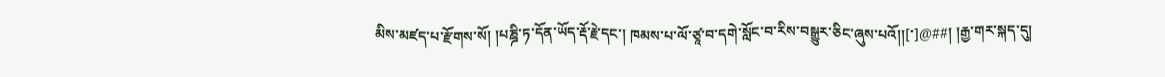མིས་མཛད་པ་རྫོགས་སོ། །པཎྜི་ཏ་དོན་ཡོད་རྡོ་རྗེ་དང་། ཁམས་པ་ལོ་ཙཱ་བ་དགེ་སློང་བ་རིས་བསྒྱུར་ཅིང་ཞུས་པའོ།།[་]@##། །རྒྱ་གར་སྐད་དུ།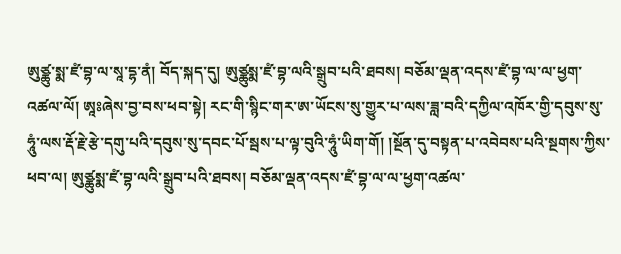ཨུཙྪུ་སྨ་ཛཾ་བྷ་ལ་སཱ་དྷ་ནཾ། བོད་སྐད་དུ། ཨུཙྪུསྨ་ཛཾ་བྷ་ལའི་སྒྲུབ་པའི་ཐབས། བཅོམ་ལྡན་འདས་ཛཾ་བྷ་ལ་ལ་ཕྱག་འཚལ་ལོ། ཨཱཿཞེས་བྱ་བས་ཕབ་སྟེ། རང་གི་སྙིང་གར་ཨ་ཡོངས་སུ་གྱུར་པ་ལས་ཟླ་བའི་དཀྱིལ་འཁོར་གྱི་དབུས་སུ་ཧཱུཾ་ལས་རྡོ་རྗེ་རྩེ་དགུ་པའི་དབུས་སུ་དབང་པོ་སྦས་པ་ལྟ་བུའི་ཧཱུཾ་ཡིག་གོ། །སྔོན་དུ་བསྟན་པ་འབེབས་པའི་སྔགས་ཀྱིས་ཕབ་ལ། ཨུཙྪུསྨ་ཛཾ་བྷ་ལའི་སྒྲུབ་པའི་ཐབས། བཅོམ་ལྡན་འདས་ཛཾ་བྷ་ལ་ལ་ཕྱག་འཚལ་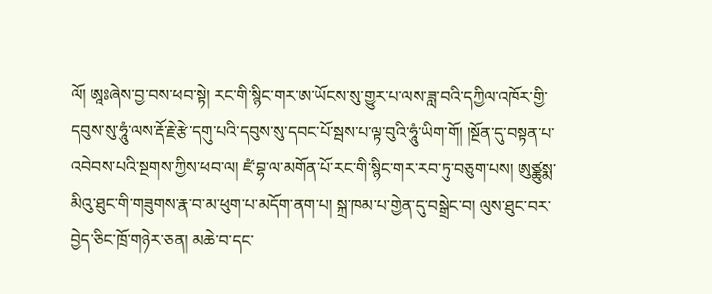ལོ། ཨཱཿཞེས་བྱ་བས་ཕབ་སྟེ། རང་གི་སྙིང་གར་ཨ་ཡོངས་སུ་གྱུར་པ་ལས་ཟླ་བའི་དཀྱིལ་འཁོར་གྱི་དབུས་སུ་ཧཱུཾ་ལས་རྡོ་རྗེ་རྩེ་དགུ་པའི་དབུས་སུ་དབང་པོ་སྦས་པ་ལྟ་བུའི་ཧཱུཾ་ཡིག་གོ། །སྔོན་དུ་བསྟན་པ་འབེབས་པའི་སྔགས་ཀྱིས་ཕབ་ལ། ཛཾ་བྷ་ལ་མགོན་པོ་རང་གི་སྙིང་གར་རབ་ཏུ་བཅུག་པས། ཨུཙྪུསྨ་མིའུ་ཐུང་གི་གཟུགས་རྣ་བ་མ་ཕུག་པ་མདོག་ནག་པ། སྐྲ་ཁམ་པ་གྱེན་དུ་བསྒྲེང་བ། ལུས་ཐུང་བར་བྱེད་ཅིང་ཁྲོ་གཉེར་ཅན། མཆེ་བ་དང་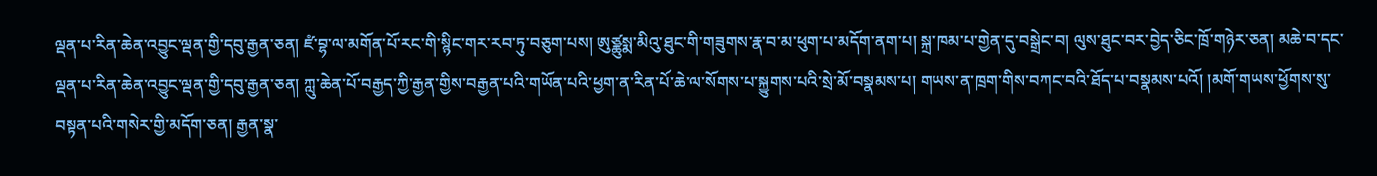ལྡན་པ་རིན་ཆེན་འབྱུང་ལྡན་གྱི་དབུ་རྒྱན་ཅན། ཛཾ་བྷ་ལ་མགོན་པོ་རང་གི་སྙིང་གར་རབ་ཏུ་བཅུག་པས། ཨུཙྪུསྨ་མིའུ་ཐུང་གི་གཟུགས་རྣ་བ་མ་ཕུག་པ་མདོག་ནག་པ། སྐྲ་ཁམ་པ་གྱེན་དུ་བསྒྲེང་བ། ལུས་ཐུང་བར་བྱེད་ཅིང་ཁྲོ་གཉེར་ཅན། མཆེ་བ་དང་ལྡན་པ་རིན་ཆེན་འབྱུང་ལྡན་གྱི་དབུ་རྒྱན་ཅན། ཀླུ་ཆེན་པོ་བརྒྱད་ཀྱི་རྒྱན་གྱིས་བརྒྱན་པའི་གཡོན་པའི་ཕྱག་ན་རིན་པོ་ཆེ་ལ་སོགས་པ་སྐྱུགས་པའི་སྲེ་མོ་བསྣམས་པ། གཡས་ན་ཁྲག་གིས་བཀང་བའི་ཐོད་པ་བསྣམས་པའོ། །མགོ་གཡས་ཕྱོགས་སུ་བསྟན་པའི་གསེར་གྱི་མདོག་ཅན། རྒྱན་སྣ་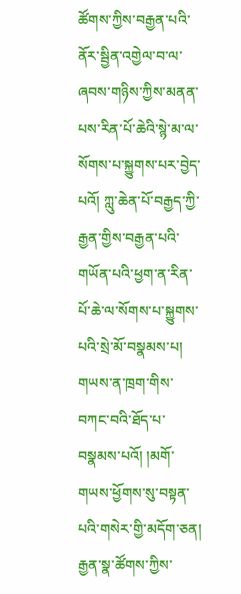ཚོགས་ཀྱིས་བརྒྱན་པའི་ནོར་སྦྱིན་འགྱེལ་བ་ལ་ཞབས་གཉིས་ཀྱིས་མནན་པས་རིན་པོ་ཆེའི་སྙེ་མ་ལ་སོགས་པ་སྐྱུགས་པར་བྱེད་པའོ། ཀླུ་ཆེན་པོ་བརྒྱད་ཀྱི་རྒྱན་གྱིས་བརྒྱན་པའི་གཡོན་པའི་ཕྱག་ན་རིན་པོ་ཆེ་ལ་སོགས་པ་སྐྱུགས་པའི་སྲེ་མོ་བསྣམས་པ། གཡས་ན་ཁྲག་གིས་བཀང་བའི་ཐོད་པ་བསྣམས་པའོ། །མགོ་གཡས་ཕྱོགས་སུ་བསྟན་པའི་གསེར་གྱི་མདོག་ཅན། རྒྱན་སྣ་ཚོགས་ཀྱིས་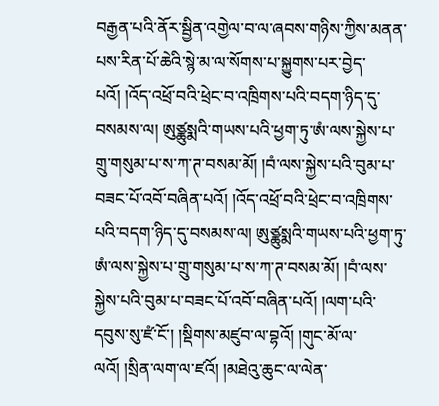བརྒྱན་པའི་ནོར་སྦྱིན་འགྱེལ་བ་ལ་ཞབས་གཉིས་ཀྱིས་མནན་པས་རིན་པོ་ཆེའི་སྙེ་མ་ལ་སོགས་པ་སྐྱུགས་པར་བྱེད་པའོ། །འོད་འཕྲོ་བའི་ཕྲེང་བ་འཁྲིགས་པའི་བདག་ཉིད་དུ་བསམས་ལ། ཨུཙྪུསྨའི་གཡས་པའི་ཕྱག་ཏུ་ཨཾ་ལས་སྐྱེས་པ་གྲུ་གསུམ་པ་ས་ཀ་ཊ་བསམ་མོ། །བཾ་ལས་སྐྱེས་པའི་བུམ་པ་བཟང་པོ་འབོ་བཞིན་པའོ། །འོད་འཕྲོ་བའི་ཕྲེང་བ་འཁྲིགས་པའི་བདག་ཉིད་དུ་བསམས་ལ། ཨུཙྪུསྨའི་གཡས་པའི་ཕྱག་ཏུ་ཨཾ་ལས་སྐྱེས་པ་གྲུ་གསུམ་པ་ས་ཀ་ཊ་བསམ་མོ། །བཾ་ལས་སྐྱེས་པའི་བུམ་པ་བཟང་པོ་འབོ་བཞིན་པའོ། །ལག་པའི་དབུས་སུ་ཛཾ་ངོ་། །སྡིགས་མཛུབ་ལ་བྷའོ། །གུང་མོ་ལ་ལའོ། །སྲིན་ལག་ལ་ཛའོ། །མཐེའུ་ཆུང་ལ་ལེན་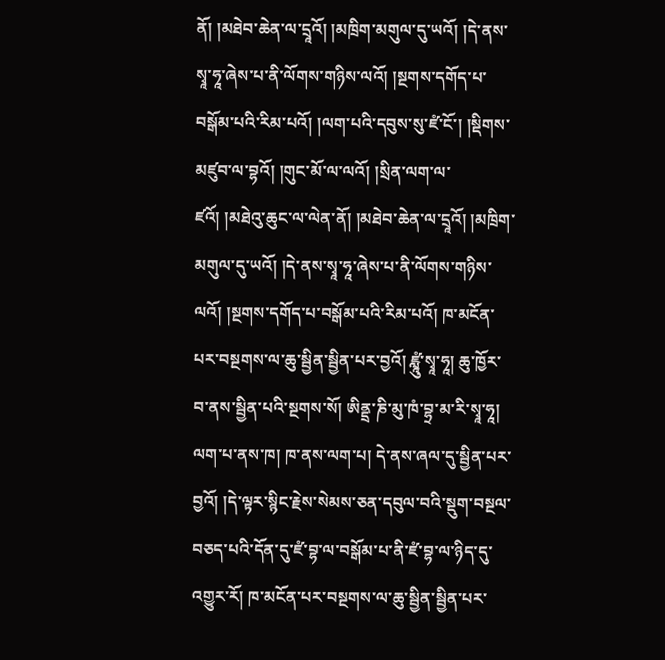ནོ། །མཐེབ་ཆེན་ལ་དྲཱའོ། །མཁྲིག་མགུལ་དུ་ཡའོ། །དེ་ནས་སྭཱ་ཧཱ་ཞེས་པ་ནི་ལོགས་གཉིས་ལའོ། །སྔགས་དགོད་པ་བསྒོམ་པའི་རིམ་པའོ། །ལག་པའི་དབུས་སུ་ཛཾ་ངོ་། །སྡིགས་མཛུབ་ལ་བྷའོ། །གུང་མོ་ལ་ལའོ། །སྲིན་ལག་ལ་ཛའོ། །མཐེའུ་ཆུང་ལ་ལེན་ནོ། །མཐེབ་ཆེན་ལ་དྲཱའོ། །མཁྲིག་མགུལ་དུ་ཡའོ། །དེ་ནས་སྭཱ་ཧཱ་ཞེས་པ་ནི་ལོགས་གཉིས་ལའོ། །སྔགས་དགོད་པ་བསྒོམ་པའི་རིམ་པའོ། ཁ་མངོན་པར་བསྔགས་ལ་ཆུ་སྦྱིན་སྦྱིན་པར་བྱའོ། ཛླཱུཾ་སྭཱ་ཧཱ། ཆུ་ཁྱོར་བ་ནས་སྦྱིན་པའི་སྔགས་སོ། ཨིནྡྲ་ཎི་མུ་ཁཾ་བྷྲ་མ་རི་སྭཱ་ཧཱ། ལག་པ་ནས་ཁ། ཁ་ནས་ལག་པ། དེ་ནས་ཞལ་དུ་སྦྱིན་པར་བྱའོ། །དེ་ལྟར་སྙིང་རྗེས་སེམས་ཅན་དབུལ་བའི་སྡུག་བསྔལ་བཅད་པའི་དོན་དུ་ཛཾ་བྷ་ལ་བསྒོམ་པ་ནི་ཛཾ་བྷ་ལ་ཉིད་དུ་འགྱུར་རོ། ཁ་མངོན་པར་བསྔགས་ལ་ཆུ་སྦྱིན་སྦྱིན་པར་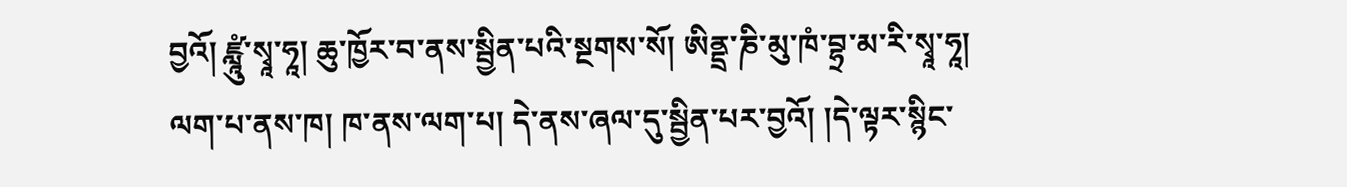བྱའོ། ཛླཱུཾ་སྭཱ་ཧཱ། ཆུ་ཁྱོར་བ་ནས་སྦྱིན་པའི་སྔགས་སོ། ཨིནྡྲ་ཎི་མུ་ཁཾ་བྷྲ་མ་རི་སྭཱ་ཧཱ། ལག་པ་ནས་ཁ། ཁ་ནས་ལག་པ། དེ་ནས་ཞལ་དུ་སྦྱིན་པར་བྱའོ། །དེ་ལྟར་སྙིང་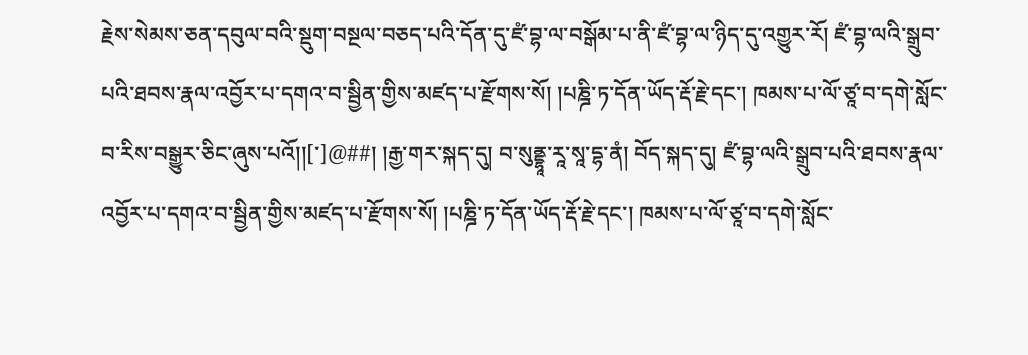རྗེས་སེམས་ཅན་དབུལ་བའི་སྡུག་བསྔལ་བཅད་པའི་དོན་དུ་ཛཾ་བྷ་ལ་བསྒོམ་པ་ནི་ཛཾ་བྷ་ལ་ཉིད་དུ་འགྱུར་རོ། ཛཾ་བྷ་ལའི་སྒྲུབ་པའི་ཐབས་རྣལ་འབྱོར་པ་དགའ་བ་སྦྱིན་གྱིས་མཛད་པ་རྫོགས་སོ། །པཎྜི་ཏ་དོན་ཡོད་རྡོ་རྗེ་དང་། ཁམས་པ་ལོ་ཙཱ་བ་དགེ་སློང་བ་རིས་བསྒྱུར་ཅིང་ཞུས་པའོ།།[་]@##། །རྒྱ་གར་སྐད་དུ། བ་སུནྡྷཱ་རཱ་སཱ་དྷ་ནཾ། བོད་སྐད་དུ། ཛཾ་བྷ་ལའི་སྒྲུབ་པའི་ཐབས་རྣལ་འབྱོར་པ་དགའ་བ་སྦྱིན་གྱིས་མཛད་པ་རྫོགས་སོ། །པཎྜི་ཏ་དོན་ཡོད་རྡོ་རྗེ་དང་། ཁམས་པ་ལོ་ཙཱ་བ་དགེ་སློང་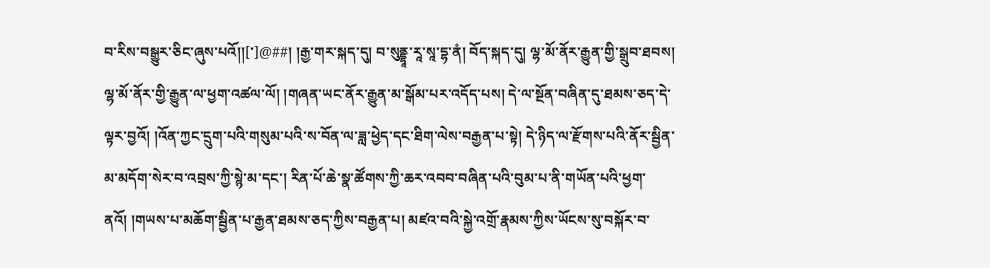བ་རིས་བསྒྱུར་ཅིང་ཞུས་པའོ།།[་]@##། །རྒྱ་གར་སྐད་དུ། བ་སུནྡྷཱ་རཱ་སཱ་དྷ་ནཾ། བོད་སྐད་དུ། ལྷ་མོ་ནོར་རྒྱུན་གྱི་སྒྲུབ་ཐབས། ལྷ་མོ་ནོར་གྱི་རྒྱུན་ལ་ཕྱག་འཚལ་ལོ། །གཞན་ཡང་ནོར་རྒྱུན་མ་སྒོམ་པར་འདོད་པས། དེ་ལ་སྔོན་བཞིན་དུ་ཐམས་ཅད་དེ་ལྟར་བྱའོ། །འོན་ཀྱང་དྲུག་པའི་གསུམ་པའི་ས་བོན་ལ་ཟླ་ཕྱེད་དང་ཐིག་ལེས་བརྒྱན་པ་སྟེ། དེ་ཉིད་ལ་རྫོགས་པའི་ནོར་སྦྱིན་མ་མདོག་སེར་བ་འབྲས་ཀྱི་སྙེ་མ་དང་། རིན་པོ་ཆེ་སྣ་ཚོགས་ཀྱི་ཆར་འབབ་བཞིན་པའི་བུམ་པ་ནི་གཡོན་པའི་ཕྱག་ནའོ། །གཡས་པ་མཆོག་སྦྱིན་པ་རྒྱན་ཐམས་ཅད་ཀྱིས་བརྒྱན་པ། མཛའ་བའི་སྐྱེ་འགྲོ་རྣམས་ཀྱིས་ཡོངས་སུ་བསྐོར་བ་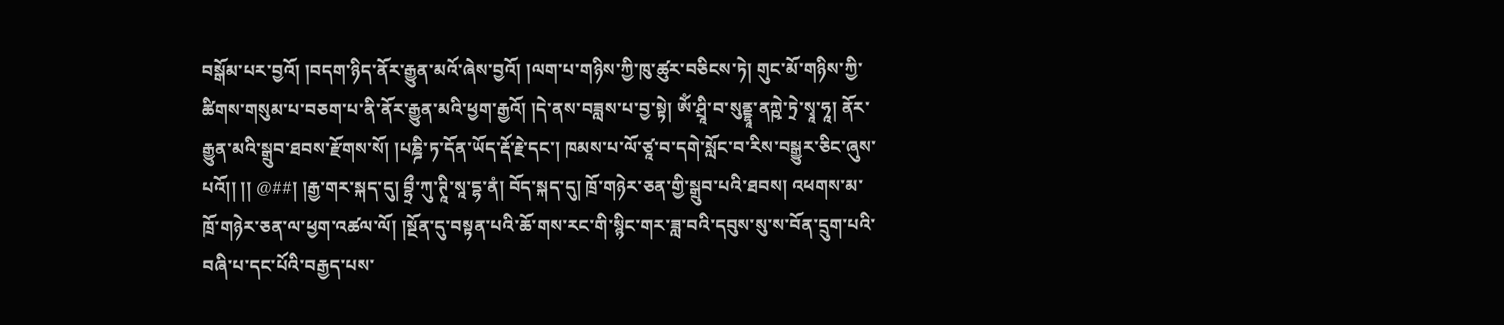བསྒོམ་པར་བྱའོ། །བདག་ཉིད་ནོར་རྒྱུན་མའོ་ཞེས་བྱའོ། །ལག་པ་གཉིས་ཀྱི་ཁུ་ཚུར་བཅིངས་ཏེ། གུང་མོ་གཉིས་ཀྱི་ཚིགས་གསུམ་པ་བཅག་པ་ནི་ནོར་རྒྱུན་མའི་ཕྱག་རྒྱའོ། །དེ་ནས་བཟླས་པ་བྱ་སྟེ། ཨོཾ་ཤྲཱི་བ་སུནྡྷཱ་ནཀྵེ་ཏྲེ་སྭཱ་ཧཱ། ནོར་རྒྱུན་མའི་སྒྲུབ་ཐབས་རྫོགས་སོ། །པཎྜི་ཏ་དོན་ཡོད་རྡོ་རྗེ་དང་། ཁམས་པ་ལོ་ཙཱ་བ་དགེ་སློང་བ་རིས་བསྒྱུར་ཅིང་ཞུས་པའོ།། །། @##། །རྒྱ་གར་སྐད་དུ། བྷྲྀ་ཀུ་ཊཱི་སཱ་དྷ་ནཾ། བོད་སྐད་དུ། ཁྲོ་གཉེར་ཅན་གྱི་སྒྲུབ་པའི་ཐབས། འཕགས་མ་ཁྲོ་གཉེར་ཅན་ལ་ཕྱག་འཚལ་ལོ། །སྔོན་དུ་བསྟན་པའི་ཆོ་གས་རང་གི་སྙིང་གར་ཟླ་བའི་དབུས་སུ་ས་བོན་དྲུག་པའི་བཞི་པ་དང་པོའི་བརྒྱད་པས་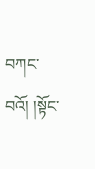བཀང་བའོ། །སྟོང་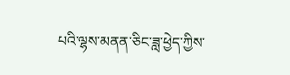པའི་ལྷས་མནན་ཅིང་ཟླ་ཕྱེད་ཀྱིས་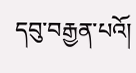དབུ་བརྒྱན་པའོ།